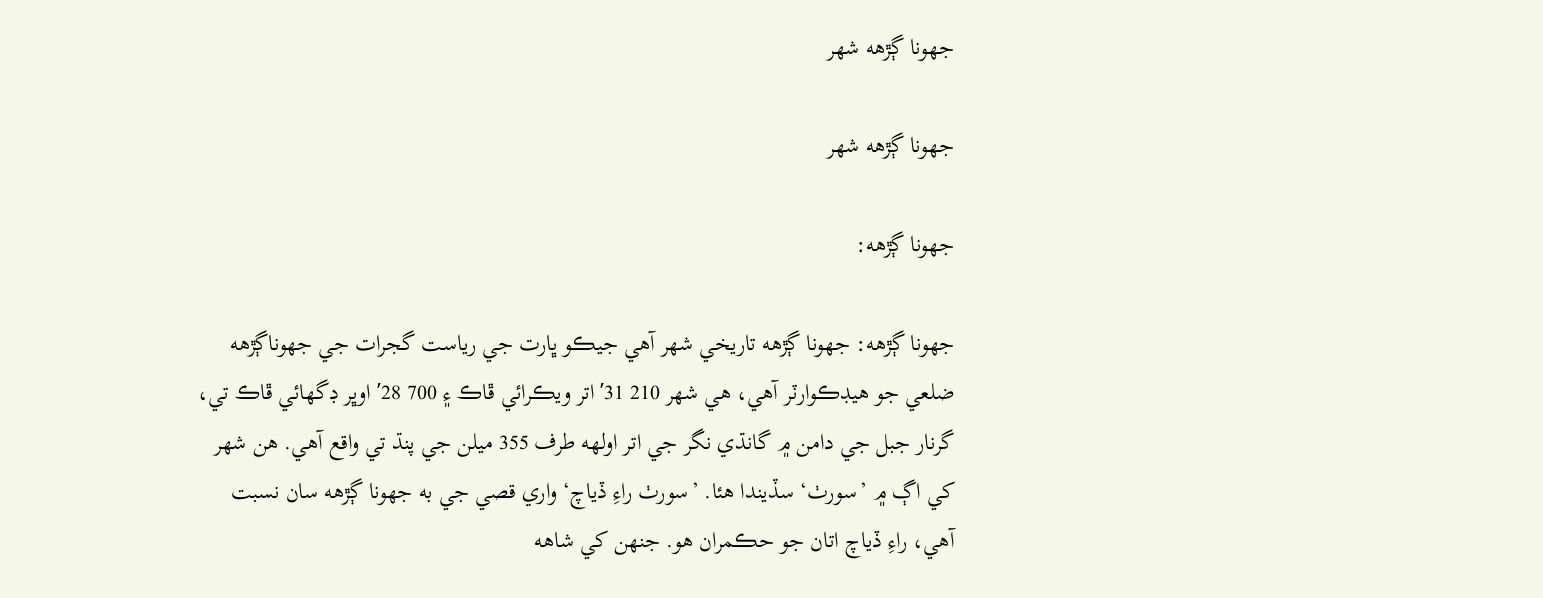جهونا ڳڙهه شهر

جهونا ڳڙهه شهر

جهونا ڳڙهه:

جهونا ڳڙهه: جهونا ڳڙهه تاريخي شهر آهي جيڪو ڀارت جي رياست گجرات جي جهوناڳڙهه ضلعي جو هيڊڪوارٽر آهي، هي شهر 210 31′ اتر ويڪرائي ڦاڪ ۽ 700 28′ اوڀر ڊگهائي ڦاڪ تي، گرنار جبل جي دامن ۾ گانڌي نگر جي اتر اولهه طرف 355 ميلن جي پنڌ تي واقع آهي. هن شهر کي اڳ ۾ ’سورٺ‘ سڏيندا هئا. ’سورٺ راءِ ڏياچ‘ واري قصي جي به جهونا ڳڙهه سان نسبت آهي، راءِ ڏياچ اتان جو حڪمران هو. جنهن کي شاهه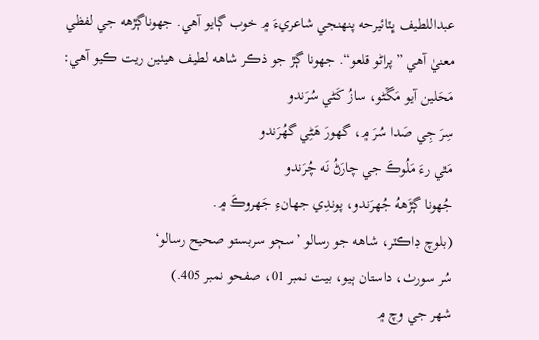عبداللطيف ڀٽائيرحه پنهنجي شاعريءَ ۾ خوب ڳايو آهي. جهوناڳڙهه جي لفظي معنيٰ آهي ”پراڻو قلعو“. جهونا ڳڙ جو ذڪر شاهه لطيف هيٺين ريت ڪيو آهي:
مَحَلين آيو مَڱڻو، سازُ کَڻي سُرَندو
سِرَ جِي صَدا سُرَ ۾، گهورَ هَڻِي گهُرَندو
مَٿي رءَ مَلُوڪَ جي چارَڻُ نَه چُرَندو
جُهونا ڳڙَههُ جُهرَندو، پوندِي جهانءِ جَهروڪَ ۾.
(بلوچ ڊاڪٽر، شاهه جو رسالو ’سڄو سربستو صحيح رسالو‘
سُر سورٺ، داستان ٻيو، بيت نمبر 01، صفحو نمبر 405.)
شهر جي وچ ۾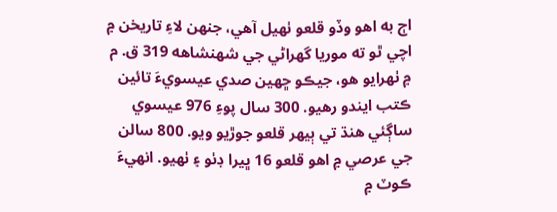اڄ به اهو وڏو قلعو ٺهيل آهي، جنهن لاءِ تاريخن ۾ اچي ٿو ته موريا گهراڻي جي شهنشاهه 319 ق. م ۾ ٺهرايو هو، جيڪو ڇهين صدي عيسويءَ تائين ڪتب ايندو رهيو. 300 سال پوءِ 976 عيسوي ساڳئي هنڌ تي ٻيهر قلعو جوڙيو ويو. 800 سالن جي عرصي ۾ اهو قلعو 16 ڀيرا ڊٺو ۽ ٺهيو. انهيءَ ڪوٽ ۾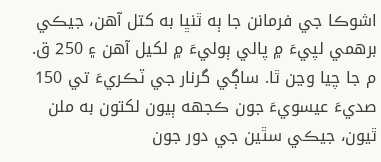اشوڪا جي فرمانن جا ٻه ٿنڀا به کتل آهن، جيڪي برهمي لپيءَ ۾ پالي ٻوليءَ ۾ لکيل آهن ۽ 250 ق. م جا چيا وڃن ٿا. ساڳي گرنار جي ٽڪريءَ تي 150 صديءَ عيسويءَ جون ڪجهه ٻيون لکتون به ملن ٿيون، جيڪي سٿين جي دور جون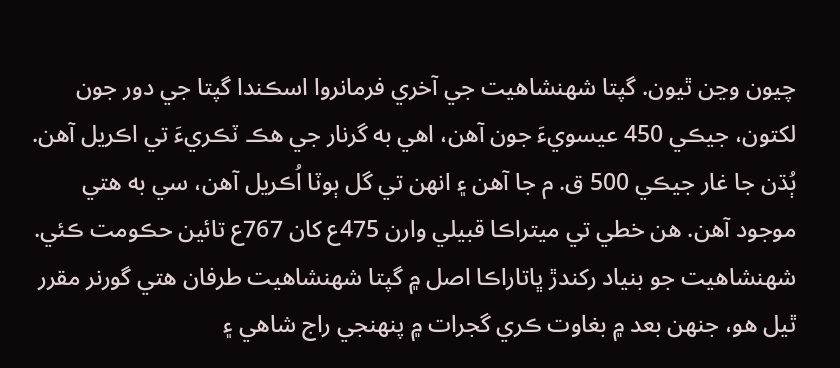چيون وڃن ٿيون. گپتا شهنشاهيت جي آخري فرمانروا اسڪندا گپتا جي دور جون لکتون، جيڪي 450 عيسويءَ جون آهن، اهي به گرنار جي هڪ ٽڪريءَ تي اڪريل آهن. ٻُڌن جا غار جيڪي 500 ق. م جا آهن ۽ انهن تي گل ٻوٽا اُڪريل آهن، سي به هتي موجود آهن. هن خطي تي ميتراڪا قبيلي وارن 475ع کان 767ع تائين حڪومت ڪئي. شهنشاهيت جو بنياد رکندڙ ڀاتاراڪا اصل ۾ گپتا شهنشاهيت طرفان هتي گورنر مقرر ٿيل هو، جنهن بعد ۾ بغاوت ڪري گجرات ۾ پنهنجي راج شاهي ۽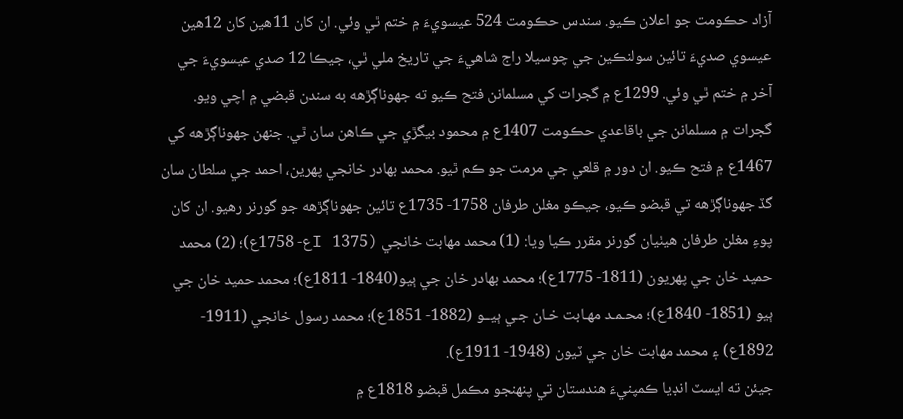آزاد حڪومت جو اعلان ڪيو. سندس حڪومت 524 عيسويءَ ۾ ختم ٿي وئي. ان کان 11هين کان 12هين عيسوي صديءَ تائين سولنڪين جي چوسيلا راج شاهيءَ جي تاريخ ملي ٿي، جيڪا 12 صدي عيسويءَ جي آخر ۾ ختم ٿي وئي. 1299ع ۾ گجرات کي مسلمانن فتح ڪيو ته جهوناڳڙهه به سندن قبضي ۾ اچي ويو. گجرات ۾ مسلمانن جي باقاعدي حڪومت 1407ع ۾ محمود بيگڙي جي ڪاهن سان ٿي. جنهن جهوناڳڙهه کي 1467ع ۾ فتح ڪيو. ان دور ۾ قلعي جي مرمت جو ڪم ٿيو. محمد بهادر خانجي پهرين، احمد جي سلطان سان گڏ جهوناڳڙهه تي قبضو ڪيو، جيڪو مغلن طرفان 1758- 1735ع تائين جهوناڳڙهه جو گورنر رهيو. ان کان پوءِ مغلن طرفان هيٺيان گورنر مقرر ڪيا ويا: (1) محمد مهابت خانجي (I 1375ع- 1758ع)؛ (2) محمد حميد خان جي پهريون (1811- 1775ع)؛ محمد بهادر خان جي ٻيو(1840- 1811ع)؛ محمد حميد خان جي ٻيو (1851- 1840ع)؛ محـمـد مهـابت خـان جـي ٻيــو (1882- 1851ع)؛ محمد رسول خانجي (1911- 1892ع) ۽ محمد مهابت خان جي ٽيون (1948- 1911ع).
جيئن ته ايسٽ انڊيا ڪمپنيءَ هندستان تي پنهنجو مڪمل قبضو 1818ع ۾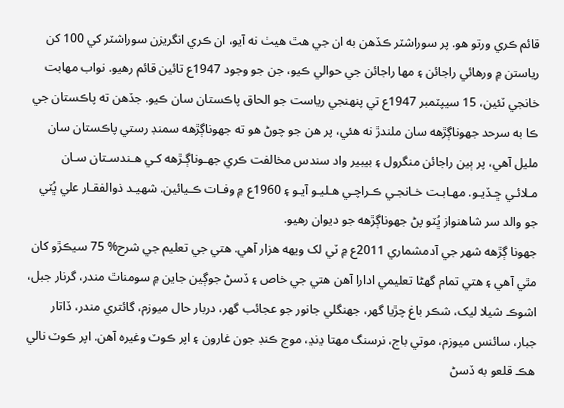قائم ڪري ورتو هو. پر سوراشٽر ڪڏهن به ان جي هٿ هيٺ نه آيو، ان ڪري انگريزن سوراشٽر کي 100 کن رياستن ۾ ورهائي راجائن ۽ مها راجائن جي حوالي ڪيو، جن جو وجود 1947ع تائين قائم رهيو. نواب مهابت خانجي ٽئين، 15 سيپٽمبر 1947ع تي پنهنجي رياست جو الحاق پاڪستان سان ڪيو. جڏهن ته پاڪستان جي ڪا به سرحد جهوناڳڙهه سان ملندڙ نه هئي، پر هن جو چوڻ هو ته جهوناڳڙهه سمنڊ رستي پاڪستان سان مليل آهي، پر ٻين راجائن منگرول ۽ بيبير واد سندس مخالفت ڪري جهـوناڳـڙهه کـي هـندسـتان سـان مـلائـي ڇـڏيـو. مهـابـت خـانجـي ڪـراچـي هـليـو آيـو ۽ 1960ع ۾ وفـات ڪـيائين. شهيـد ذوالفقـار علي ڀُٽي جو والد سر شاهنواز ڀُٽو پڻ جهوناڳڙهه جو ديوان رهيو.
جهونا ڳڙهه شهر جي آدمشماري 2011ع ۾ ٽي لک ويهه هزار آهي. هتي جي تعليم جي شرح% 75 سيڪڙو کان مٿي آهي ۽ هتي تمام گهڻا تعليمي ادارا آهن هتي جي خاص ۽ ڏسڻ جوڳين جاين ۾ سومناٿ مندر، گرنار جبل، اشوڪ شيلا ليک، شڪر باغ چڙيا گهر، جهنگلي جانور جو عجائب گهر، دربار حال ميوزم، گائتري مندر، ڏاتار جبار، سائنس ميوزم، موتي باج، نرسنگ مهتا ڍنڍ، موج ڪنڊ جون غارون ۽ اپر ڪوٽ وغيره آهن. اپر ڪوٽ نالي هڪ قلعو به ڏسڻ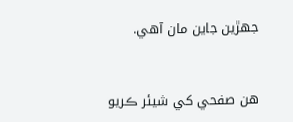جهڙين جاين مان آهي.


هن صفحي کي شيئر ڪريو